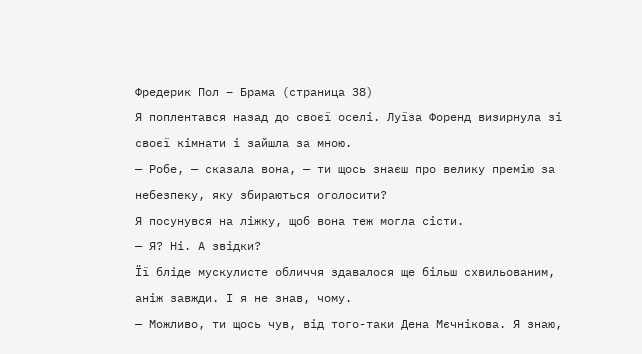Фредерик Пол – Брама (страница 38)
Я поплентався назад до своєї оселі. Луїза Форенд визирнула зі своєї кімнати і зайшла за мною.
— Робе, — сказала вона, — ти щось знаєш про велику премію за небезпеку, яку збираються оголосити?
Я посунувся на ліжку, щоб вона теж могла сісти.
— Я? Ні. А звідки?
Її бліде мускулисте обличчя здавалося ще більш схвильованим, аніж завжди. І я не знав, чому.
— Можливо, ти щось чув, від того-таки Дена Мєчнікова. Я знаю,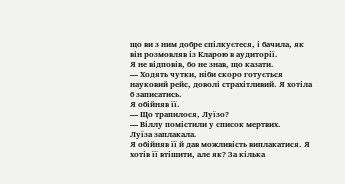що ви з ним добре спілкуєтеся, і бачила, як він розмовляв із Кларою в аудиторії.
Я не відповів, бо не знав, що казати.
— Ходять чутки, ніби скоро готується науковий рейс, доволі страхітливий. Я хотіла б записатись.
Я обійняв її.
— Що трапилося, Луїзо?
— Віллу помістили у список мертвих.
Луїза заплакала.
Я обійняв її й дав можливість виплакатися. Я хотів її втішити, але як? За кілька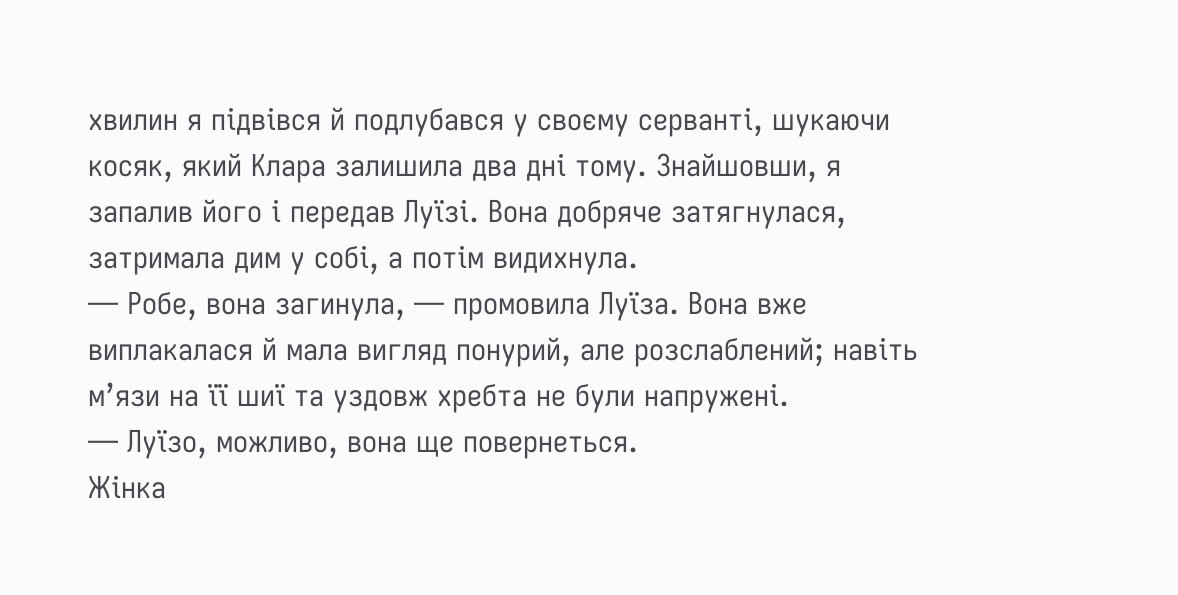хвилин я підвівся й подлубався у своєму серванті, шукаючи косяк, який Клара залишила два дні тому. Знайшовши, я запалив його і передав Луїзі. Вона добряче затягнулася, затримала дим у собі, а потім видихнула.
— Робе, вона загинула, — промовила Луїза. Вона вже виплакалася й мала вигляд понурий, але розслаблений; навіть м’язи на її шиї та уздовж хребта не були напружені.
— Луїзо, можливо, вона ще повернеться.
Жінка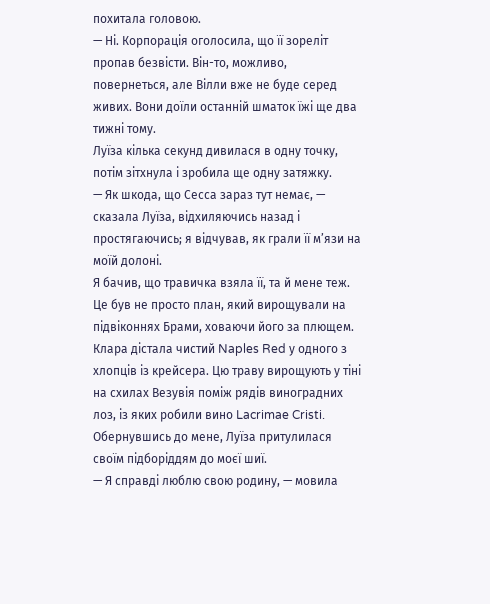похитала головою.
— Ні. Корпорація оголосила, що її зореліт пропав безвісти. Він-то, можливо, повернеться, але Вілли вже не буде серед живих. Вони доїли останній шматок їжі ще два тижні тому.
Луїза кілька секунд дивилася в одну точку, потім зітхнула і зробила ще одну затяжку.
— Як шкода, що Сесса зараз тут немає, — сказала Луїза, відхиляючись назад і простягаючись; я відчував, як грали її м’язи на моїй долоні.
Я бачив, що травичка взяла її, та й мене теж. Це був не просто план, який вирощували на підвіконнях Брами, ховаючи його за плющем. Клара дістала чистий Naples Red у одного з хлопців із крейсера. Цю траву вирощують у тіні на схилах Везувія поміж рядів виноградних лоз, із яких робили вино Lacrimae Cristi. Обернувшись до мене, Луїза притулилася своїм підборіддям до моєї шиї.
— Я справді люблю свою родину, — мовила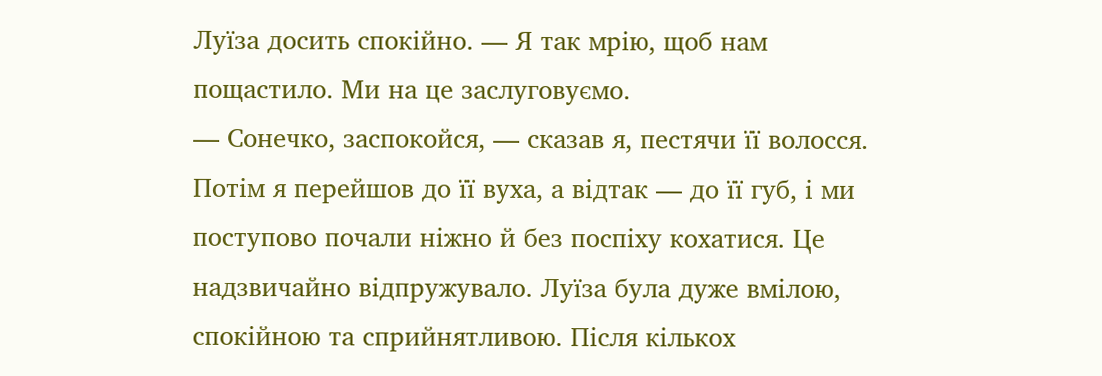Луїза досить спокійно. — Я так мрію, щоб нам пощастило. Ми на це заслуговуємо.
— Сонечко, заспокойся, — сказав я, пестячи її волосся. Потім я перейшов до її вуха, а відтак — до її губ, і ми поступово почали ніжно й без поспіху кохатися. Це надзвичайно відпружувало. Луїза була дуже вмілою, спокійною та сприйнятливою. Після кількох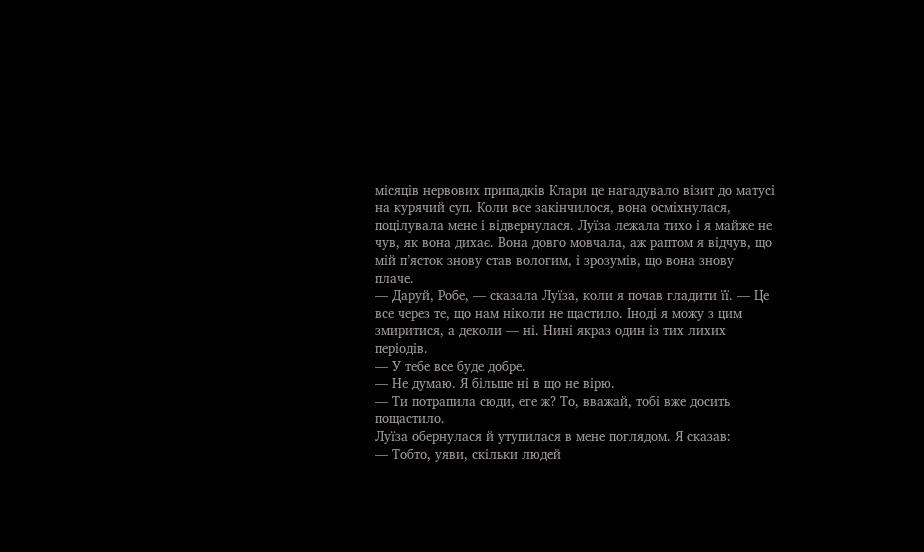місяців нервових припадків Клари це нагадувало візит до матусі на курячий суп. Коли все закінчилося, вона осміхнулася, поцілувала мене і відвернулася. Луїза лежала тихо і я майже не чув, як вона дихає. Вона довго мовчала, аж раптом я відчув, що мій п’ясток знову став вологим, і зрозумів, що вона знову плаче.
— Даруй, Робе, — сказала Луїза, коли я почав гладити її. — Це все через те, що нам ніколи не щастило. Іноді я можу з цим змиритися, а деколи — ні. Нині якраз один із тих лихих періодів.
— У тебе все буде добре.
— Не думаю. Я більше ні в що не вірю.
— Ти потрапила сюди, еге ж? То, вважай, тобі вже досить пощастило.
Луїза обернулася й утупилася в мене поглядом. Я сказав:
— Тобто, уяви, скільки людей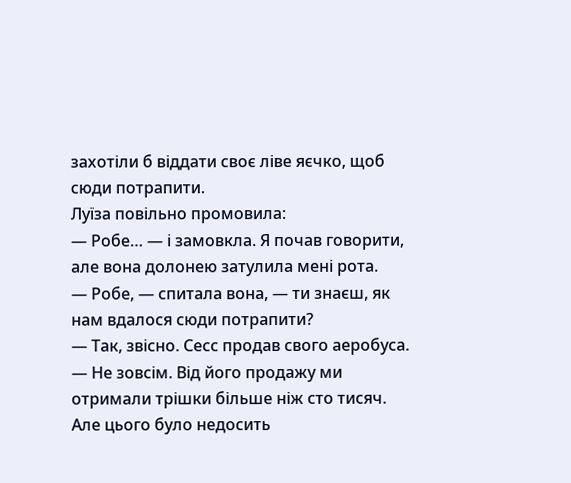захотіли б віддати своє ліве яєчко, щоб сюди потрапити.
Луїза повільно промовила:
— Робе… — і замовкла. Я почав говорити, але вона долонею затулила мені рота.
— Робе, — спитала вона, — ти знаєш, як нам вдалося сюди потрапити?
— Так, звісно. Сесс продав свого аеробуса.
— Не зовсім. Від його продажу ми отримали трішки більше ніж сто тисяч. Але цього було недосить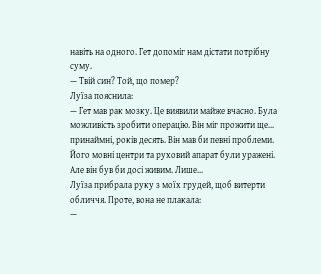навіть на одного. Гет допоміг нам дістати потрібну суму.
— Твій син? Той, що помер?
Луїза пояснила:
— Гет мав рак мозку. Це виявили майже вчасно. Була можливість зробити операцію. Він міг прожити ще… принаймні, років десять. Він мав би певні проблеми. Його мовні центри та руховий апарат були уражені. Але він був би досі живим. Лише…
Луїза прибрала руку з моїх грудей, щоб витерти обличчя. Проте, вона не плакала:
—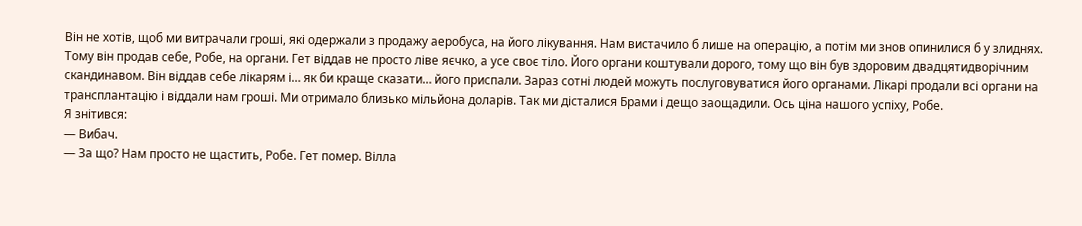Він не хотів, щоб ми витрачали гроші, які одержали з продажу аеробуса, на його лікування. Нам вистачило б лише на операцію, а потім ми знов опинилися б у злиднях. Тому він продав себе, Робе, на органи. Гет віддав не просто ліве яєчко, а усе своє тіло. Його органи коштували дорого, тому що він був здоровим двадцятидворічним скандинавом. Він віддав себе лікарям і… як би краще сказати… його приспали. Зараз сотні людей можуть послуговуватися його органами. Лікарі продали всі органи на трансплантацію і віддали нам гроші. Ми отримало близько мільйона доларів. Так ми дісталися Брами і дещо заощадили. Ось ціна нашого успіху, Робе.
Я знітився:
— Вибач.
— За що? Нам просто не щастить, Робе. Гет помер. Вілла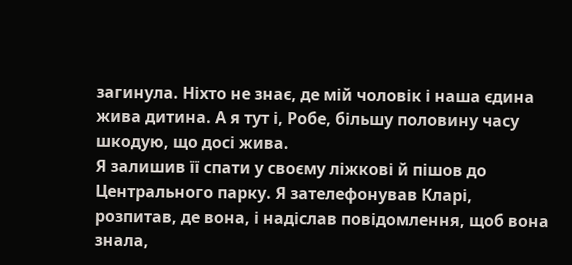загинула. Ніхто не знає, де мій чоловік і наша єдина жива дитина. А я тут і, Робе, більшу половину часу шкодую, що досі жива.
Я залишив її спати у своєму ліжкові й пішов до Центрального парку. Я зателефонував Кларі, розпитав, де вона, і надіслав повідомлення, щоб вона знала,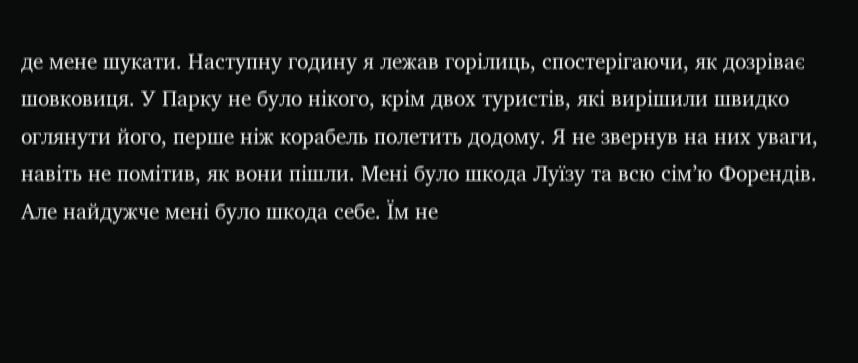де мене шукати. Наступну годину я лежав горілиць, спостерігаючи, як дозріває шовковиця. У Парку не було нікого, крім двох туристів, які вирішили швидко оглянути його, перше ніж корабель полетить додому. Я не звернув на них уваги, навіть не помітив, як вони пішли. Мені було шкода Луїзу та всю сім’ю Форендів. Але найдужче мені було шкода себе. Їм не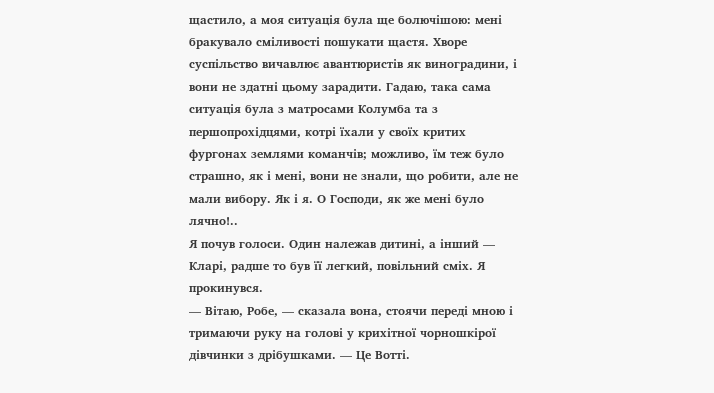щастило, а моя ситуація була ще болючішою: мені бракувало сміливості пошукати щастя. Хворе суспільство вичавлює авантюристів як виноградини, і вони не здатні цьому зарадити. Гадаю, така сама ситуація була з матросами Колумба та з першопрохідцями, котрі їхали у своїх критих фургонах землями команчів; можливо, їм теж було страшно, як і мені, вони не знали, що робити, але не мали вибору. Як і я. О Господи, як же мені було лячно!..
Я почув голоси. Один належав дитині, а інший — Кларі, радше то був її легкий, повільний сміх. Я прокинувся.
— Вітаю, Робе, — сказала вона, стоячи переді мною і тримаючи руку на голові у крихітної чорношкірої дівчинки з дрібушками. — Це Вотті.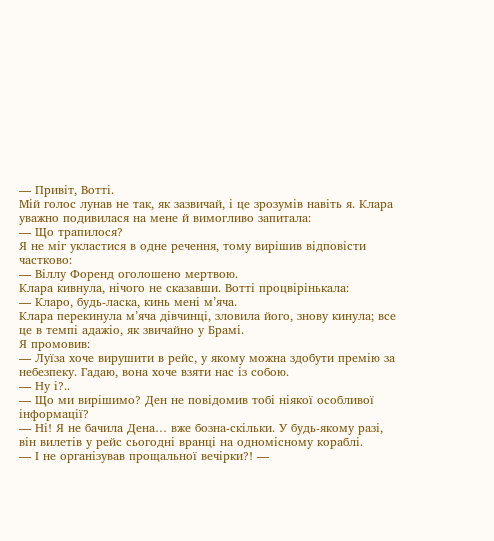— Привіт, Вотті.
Мій голос лунав не так, як зазвичай, і це зрозумів навіть я. Клара уважно подивилася на мене й вимогливо запитала:
— Що трапилося?
Я не міг укластися в одне речення, тому вирішив відповісти частково:
— Віллу Форенд оголошено мертвою.
Клара кивнула, нічого не сказавши. Вотті процвірінькала:
— Кларо, будь-ласка, кинь мені м’яча.
Клара перекинула м’яча дівчинці, зловила його, знову кинула; все це в темпі адажіо, як звичайно у Брамі.
Я промовив:
— Луїза хоче вирушити в рейс, у якому можна здобути премію за небезпеку. Гадаю, вона хоче взяти нас із собою.
— Ну і?..
— Що ми вирішимо? Ден не повідомив тобі ніякої особливої інформації?
— Ні! Я не бачила Дена… вже бозна-скільки. У будь-якому разі, він вилетів у рейс сьогодні вранці на одномісному кораблі.
— І не організував прощальної вечірки?! —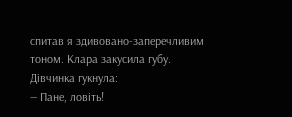спитав я здивовано-заперечливим тоном. Клара закусила губу.
Дівчинка гукнула:
— Пане, ловіть!